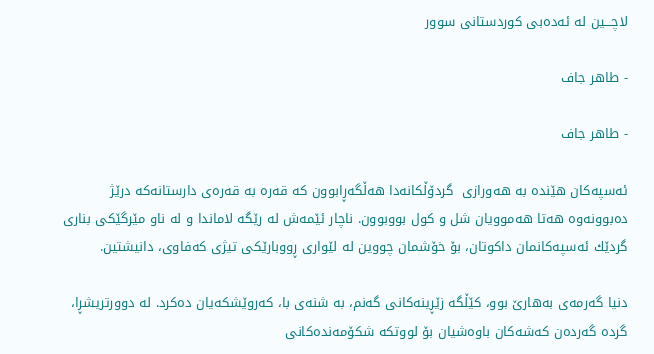لاچـــين لە ئەدەبى كوردستانى سوور

- طاهر جاف

- طاهر جاف

ئەسپەكان هێندە بە هەورازى  گردۆڵكانەدا هەڵگەڕابوون كە قەرە بە قەرەى دارستانەكە درێژ دەبوونەوە هەتا هەموويان شل و كول بووبوون. ناچار ئێمەش لە رێگە لاماندا و لە ناو مێرگێكى بنارى گردێك ئەسپەكانمان داكوتان، بۆ خۆشمان چووين لە لێوارى ڕووبارێكى تيژى كەفاوی، دانيشتين.

دنيا گەرمەى بەهارێ بوو، كێڵگە زێڕينەكانى گەنم، بە شنەى با، كەروێشكەيان دەكرد. لە دوورتريشڕا، گردە گەردەن كەشەكان باوەشيان بۆ لووتكە شكۆمەندەكانى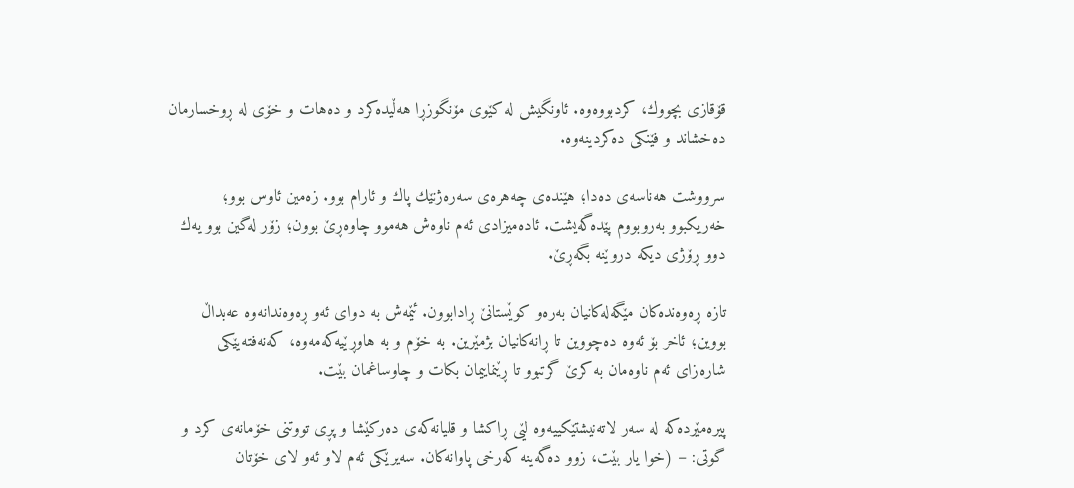قۆقازى بچووك، كردبووەوە. ئاونگيش لە كێوى مۆنگوزڕا هەڵيدەكرد و دەهات و خۆى لە ڕوخسارمان دەخشاند و فێنكى دەكردينەوە.

سرووشت هەناسەى دەدا؛ هێندەى چەهرەى سەرەژنێك پاك و ئارام بوو. زەمين ئاوس بوو؛ خەريكبوو بەروبووم پێدەگەيشت. ئادەميزادى ئەم ناوەش هەموو چاوەڕێ بوون؛ زۆر لەگين بوو يەك دوو ڕۆژى ديكە دروێنە بگەڕێ.

تازە ڕەوەندەكان مێگەلەكانيان بەرەو كوێستانێ ڕادابوون. ئێمەش بە دواى ئەو ڕەوەندانەوە عەبداڵ بووين؛ ئاخر بۆ ئەوە دەچووين تا ڕانەكانيان بژمێرين. بە خۆم و بە هاوڕێيەكەمەوە، كەنەفتەيێكى شارەزاى ئەم ناوەمان بە كرێ گرتبوو تا ڕێنماييمان بكات و چاوساغمان بێت.

پيرەمێردەكە لە سەر لاتەنيشتێكييەوە لێى ڕاكشا و قليانەكەى دەركێشا و پڕى تووتنى خۆمانەى كرد و گوتی: – (خوا يار بێت، زوو دەگەينە كەرخى پاوانەكان. سەيرێكى ئەم لاو ئەو لاى خۆتان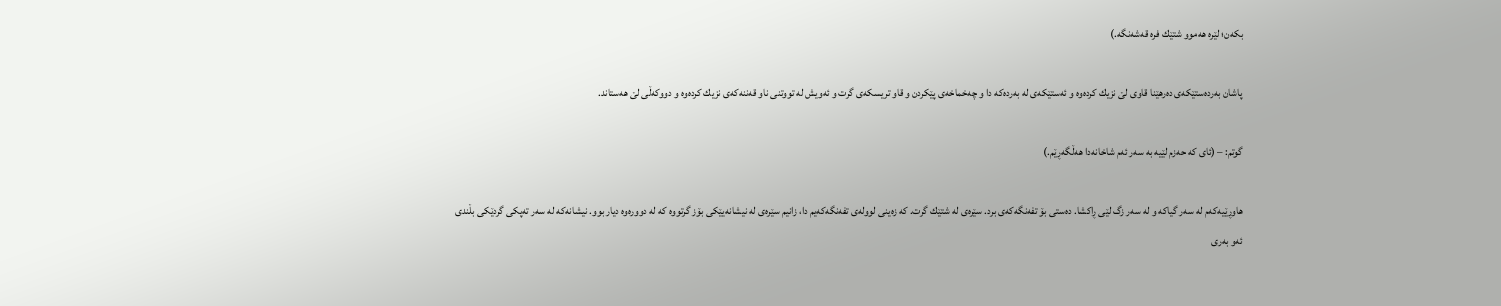بكەن؛ لێرە هەموو شتێك فرە قەشەنگە.)

پاشان بەردەستێكەى دەرهێنا قاوى لێ نزيك كردەوە و ئەستێكەى لە بەردەكە دا و چەخماخەى پێكردن و قاو تريسكەى گرت و ئەويش لە تووتنى ناو قەننەكەى نزيك كردەوە و دووكەڵى لێ هەستاند.

گوتم: – (ئاى كە حەزم لێيە بە سەر ئەم شاخانەدا هەڵگەڕێم.)

هاوڕێيەكەم لە سەر گياكە و لە سەر زگ لێى ڕاكشا. دەستى بۆ تفەنگەكەى برد. سێرەى لە شتێك گرت. كە زەينى لوولەى تفەنگەكەيم دا، زانيم سێرەى لە نيشانەيێكى بۆز گرتووە كە لە دوورەوە ديار بوو. نيشانەكە لە سەر تەپكى گردێكى بڵندى ئەو بەرى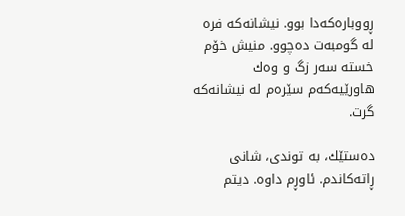ڕووبارەكەدا بوو. نيشانەكە فرە لە گومبەت دەچوو. منيش خۆم خستە سەر زگ و وەك هاورێيەكەم سێرەم لە نيشانەكە گرت.

دەستێك، بە توندی، شانى ڕاتەكاندم. ئاوڕم داوە. ديتم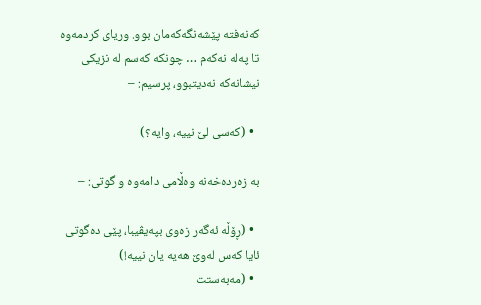كەنەفتە پێشەنگەكەمان بوو. ورياى كردمەوە تا پەلە نەكەم … چونكە كەسم لە نزيكى نيشانەكە نەديتبوو، پرسيم: –

  • (كەسى لێ نييە، وايە؟)

بە زەردەخەنە وەڵامى دامەوە و گوتی: –

  • (ڕۆڵە ئەگەر زەوى بپەيڤيبا، پێى دەگوتى ئايا كەس لەوێ هەيە يان نييە!)
  • (مەبەستت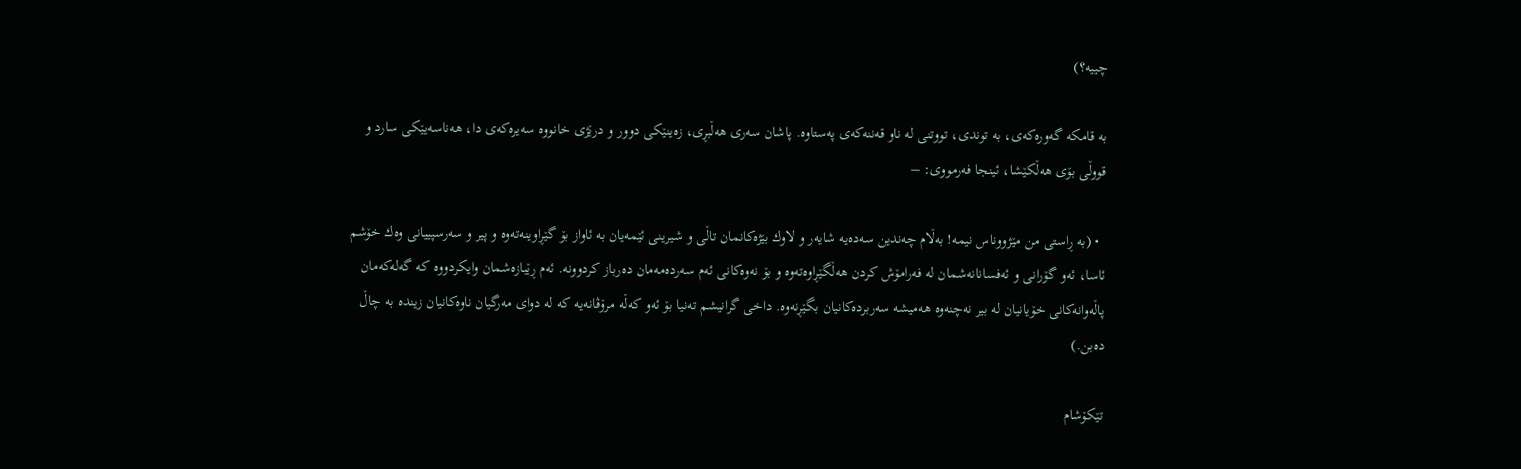چييە؟)

بە قامكە گەورەكەى، بە توندی، تووتنى لە ناو قەننەكەى پەستاوە. پاشان سەرى هەڵبڕى، زەينێكى دوور و درێژى خانووە سەيرەكەى دا، هەناسەيێكى سارد و قووڵى بۆى هەڵكێشا، ئينجا فەرمووى: –

  • (بە ڕاستى من مێژووناس نيمە! بەڵام چەندين سەدەيە شايەر و لاوك بێژەكانمان تاڵى و شيرينى ئێمەيان بە ئاواز بۆ گێڕاوينەتەوە و پير و سەرسپييانى وەك خۆشم ئاسا، ئەو گۆرانى و ئەفسانانەشمان لە فەرامۆش كردن هەڵگێڕاوەتەوە و بۆ نەوەكانى ئەم سەردەمەمان دەرباز كردوونە. ئەم ڕێبازەشمان وايكردووە كە گەلەكەمان پاڵەوانەكانى خۆيانيان لە بير نەچنەوە هەميشە سەربردەكانيان بگێڕنەوە. داخى گرانيشم تەنيا بۆ ئەو كەڵە مرۆڤانەيە كە لە دواى مەرگيان ناوەكانيان زيندە بە چاڵ دەبن.)

تێكۆشام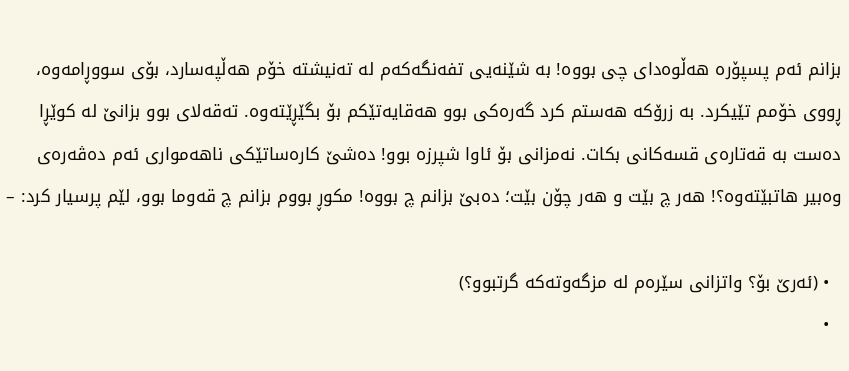بزانم ئەم پسپۆرە هەڵوەداى چى بووە! بە شێنەيى تفەنگەكەم لە تەنيشتە خۆم هەڵپەسارد، بۆى سووڕامەوە، ڕووى خۆمم تێيكرد. بە زرۆكە هەستم كرد گەرەكى بوو هەقايەتێكم بۆ بگێڕێتەوە. تەقەلاى بوو بزانێ لە كوێڕا دەست بە قەتارەى قسەكانى بكات. نەمزانى بۆ ئاوا شپرزە بوو! دەشێ كارەساتێكى ناهەموارى ئەم دەڤەرەى وەبير هاتبێتەوە؟! هەر چ بێت و هەر چۆن بێت؛ دەبێ بزانم چ بووە! مكوڕ بووم بزانم چ قەوما بوو، لێم پرسيار كرد: –

  • (ئەرێ بۆ؟ واتزانى سێرەم لە مزگەوتەكە گرتبوو؟)
  •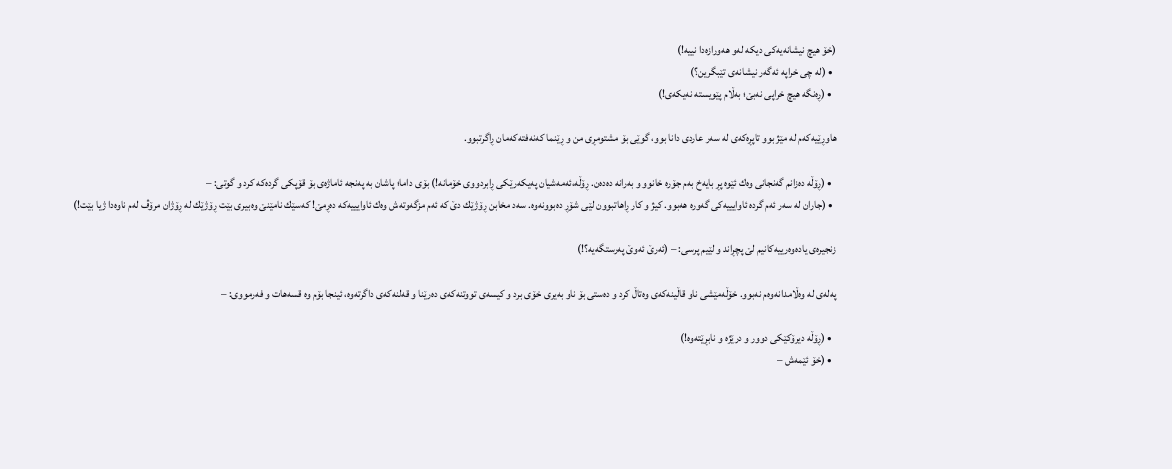(خۆ هيچ نيشانەيەكى ديكە لەو هەورازەدا نييە!)
  • (لە چى خراپە ئەگەر نيشانەى تێبگرين؟)
  • (ڕەنگە هيچ خراپى نەبێ؛ بەڵام پێويستە نەيكەی!)

هاوڕێيەكەم لە مێژ بوو تاپڕەكەى لە سەر عاردى دانا بوو، گوێى بۆ مشتومڕى من و ڕێنما كەنەفتەكەمان ڕاگرتبوو.

  • (ڕۆڵە دەزانم گەنجانى وەك ئێوە پڕ بايەخ بەم جۆرە خانوو و بەرانە دەدەن. ڕۆڵە،ئەمەشيان پەيكەرێكى ڕابردووى خۆمانە!) بۆى داما؛ پاشان بە پەنجە ئاماژەى بۆ قۆپكى گردەكە كرد و گوتی: –
  • (جاران لە سەر ئەم گردە ئاوايييەكى گەورە هەبوو. كيژ و كار ڕاهاتبوون لێى شۆڕ دەبوونەوە. سەد مخابن ڕۆژێك دێ كە ئەم مزگەوتەش وەك ئاوايييەكە دەڕمێ! كەسێك نامێنێ وەبيرى بێت ڕۆژێك لە ڕۆژان مرۆڤ لەم ناوەدا ژيا بێت!)

زنجيرەى يادەوەرييەكانيم لێ پچڕاند و لێيم پرسى: – (ئەرێ ئەوێ پەرستگەيە؟!)

پەلەى لە وەڵامدانەوەم نەبوو. خۆڵەمێشى ناو قاڵينەكەى وەتاڵ كرد و دەستى بۆ ناو بەيرى خۆى برد و كيسەى تووتنەكەى دەرێنا و قەلنەكەى داگرتەوە، ئينجا بۆم وە قسەهات و فەرمووی: –

  • (ڕۆڵە ديرۆكێكى دوور و درێژە و نابڕێتەوە!)
  • (خۆ ئێمەش –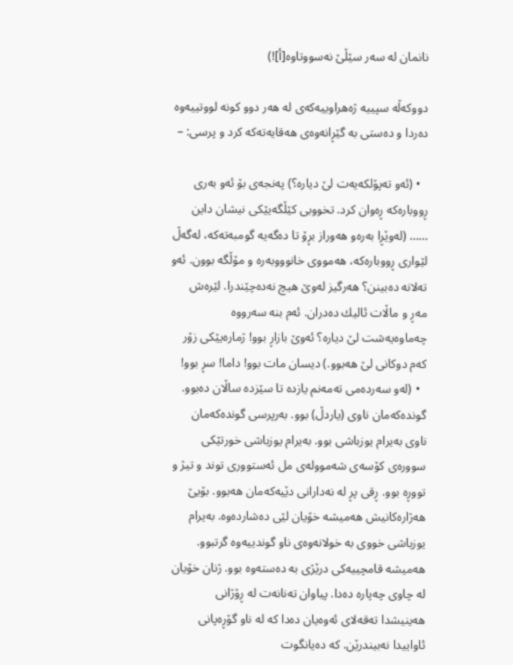نانمان لە سەر سێڵێ نەسووتاوە[أ]!)

دووكەڵە سپييە ژەهراوييەكەى لە هەر دوو كونە لووتييەوە دەردا و دەستى بە گێڕانەوەى هەقايەتەكە كرد و پرسی: –

  • (ئەو تەپۆلكەيەت لێ ديارە؟) پەنجەى بۆ ئەو بەرى ڕووبارەكە ڕەوان كرد. تخووبى كێڵگەيێكى نيشان داين …… (لەوێڕا بەرەو هەوراز بڕۆ تا دەگەيە گومبەتەكه،‌ لەگەڵ لێوارى ڕووبارەكە، هەمووى خانوووبەرە و مۆڵگە بوون. ئەو تەلانە دەبينن؟ هەرگيز لەوێ هيچ نەدەچێندرا. لێرەش مەڕ و ماڵات ئاليك دەدران. ئەم بنە سەرووە چەماوەيەشت لێ ديارە؟ ئەوێ بازاڕ بوو! ژمارەيێكى زۆر كەم دوكانى لێ هەبوو.) ديسان مات بوو! داما! سڕ بوو!
  • (لەو سەردەمى تەمەنم يازدە تا سێزدە ساڵان دەبوو. گوندەكەمان ناوى (ياردڵ) بوو. بەرپرسى گوندەكەمان ناوى بەيرام يوزباشى بوو. بەيرام يوزباشى خورتێكى سوورەى كۆسەى شەموولەى مل ئەستوورى توند و تيژ و تووڕە بوو. ڕقى پڕ لە نەدارانى دێيەكەمان هەبوو. بۆيێ هەژارەكانيش هەميشە خۆيان لێى دەشاردەوە. بەيرام يوزباشى خووى بە خولانەوەى ناو گوندييەوە گرتبوو. هەميشە قامچييەكى درێژى بە دەستەوە بوو. ژنان خۆيان لە چاوى چەپارە دەدا. پياوان تەنانەت لە ڕۆژانى هەينيشدا تەقەلاى ئەوەيان دەدا كە لە ناو گۆڕەپانى ئاواييدا نەبيندرێن. كە دەيانگوت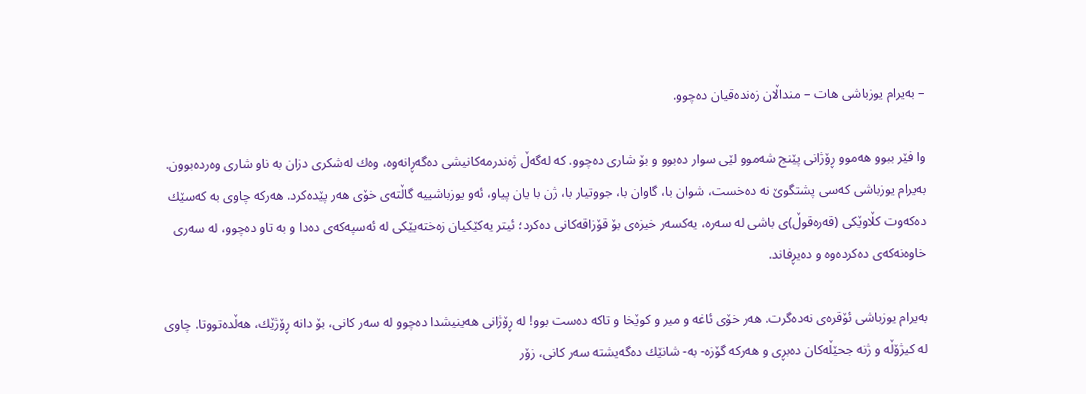– بەيرام يوزباشى هات – منداڵان زەندەقيان دەچوو.

وا فێر ببوو هەموو ڕۆژانى پێنج شەموو لێى سوار دەبوو و بۆ شارى دەچوو. كە لەگەڵ ژەندرمەكانيشى دەگەڕانەوە، وەك لەشكرى دزان بە ناو شارى وەردەبوون. بەيرام يوزباشى كەسى پشتگوێ نە دەخست، شوان با، گاوان با، جووتيار با، ژن با يان پياو، ئەو يوزباشييە گاڵتەى خۆى هەر پێدەكرد. هەركە چاوى بە كەسێك دەكەوت‌ كڵاوێكى (قەرەقوڵ)ى باشى لە سەرە، يەكسەر خيزەى بۆ قۆزاقەكانى دەكرد؛ ئيتر يەكێكيان زەختەيێكى لە ئەسپەكەى دەدا و بە تاو دەچوو، لە سەرى خاوەنەكەى دەكردەوە و دەيڕفاند.

بەيرام يوزباشى ئۆقرەى نەدەگرت. هەر خۆى ئاغە و مير و كوێخا و تاكە دەست بوو! لە ڕۆژانى هەينيشدا دەچوو لە سەر كانی، بۆ دانە ڕۆژێك، هەڵدەتووتا. چاوى لە كيژۆڵە و ژنە جحێڵەكان دەبڕى و هەركە گۆزە- بە- شانێك دەگەيشتە سەر كانی، زۆر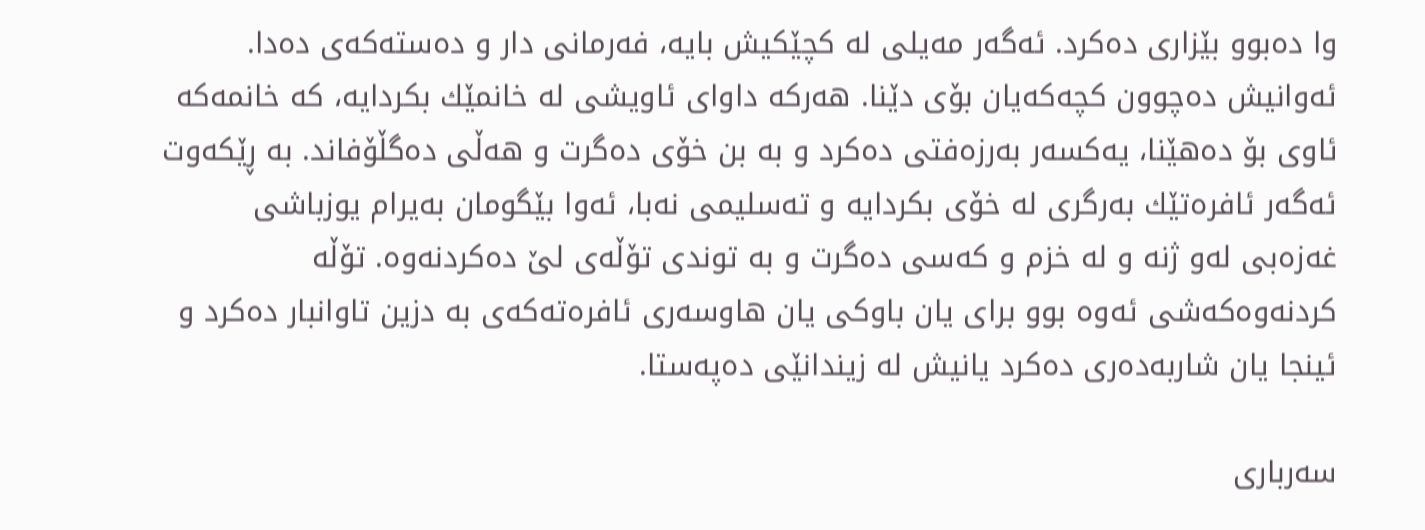وا دەبوو بێزارى دەكرد. ئەگەر مەيلى لە كچێكيش بايە، فەرمانى دار و دەستەكەى دەدا. ئەوانيش دەچوون كچەكەيان بۆى دێنا. هەركە داواى ئاويشى لە خانمێك بكردايە، كە خانمەكە ئاوى بۆ دەهێنا، يەكسەر بەرزەفتى دەكرد و بە بن خۆى دەگرت و هەڵى دەگڵۆفاند. بە ڕێكەوت ئەگەر ئافرەتێك بەرگرى لە خۆى بكردايە و تەسليمى نەبا، ئەوا بێگومان بەيرام يوزباشى غەزەبى لەو ژنە و لە خزم و كەسى دەگرت و بە توندى تۆڵەى لێ دەكردنەوە. تۆڵە كردنەوەكەشى ئەوە بوو براى يان باوكى يان هاوسەرى ئافرەتەكەى بە دزين تاوانبار دەكرد و ئينجا يان شاربەدەرى دەكرد يانيش لە زيندانێى دەپەستا.

سەربارى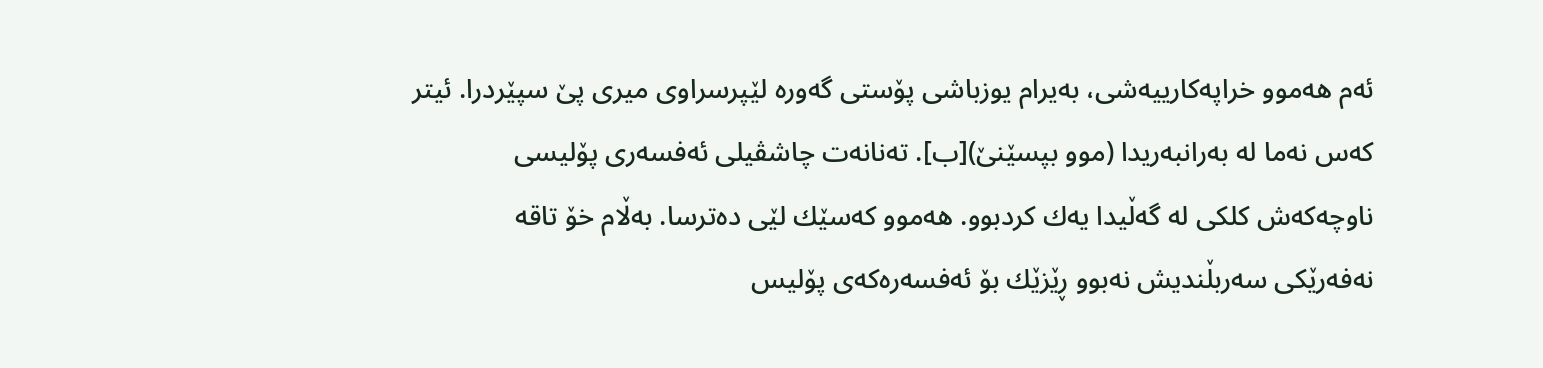ئەم هەموو خراپەكارييەشی، بەيرام يوزباشى پۆستى گەورە لێپرسراوى ميرى پێ سپێردرا. ئيتر كەس نەما لە بەرانبەريدا (موو بپسێنێ)[ب]. تەنانەت چاشڤيلى ئەفسەرى پۆليسى ناوچەكەش كلكى لە گەڵيدا يەك كردبوو. هەموو كەسێك لێى دەترسا. بەڵام خۆ تاقە نەفەرێكى سەربڵنديش نەبوو ڕێزێك بۆ ئەفسەرەكەى پۆليس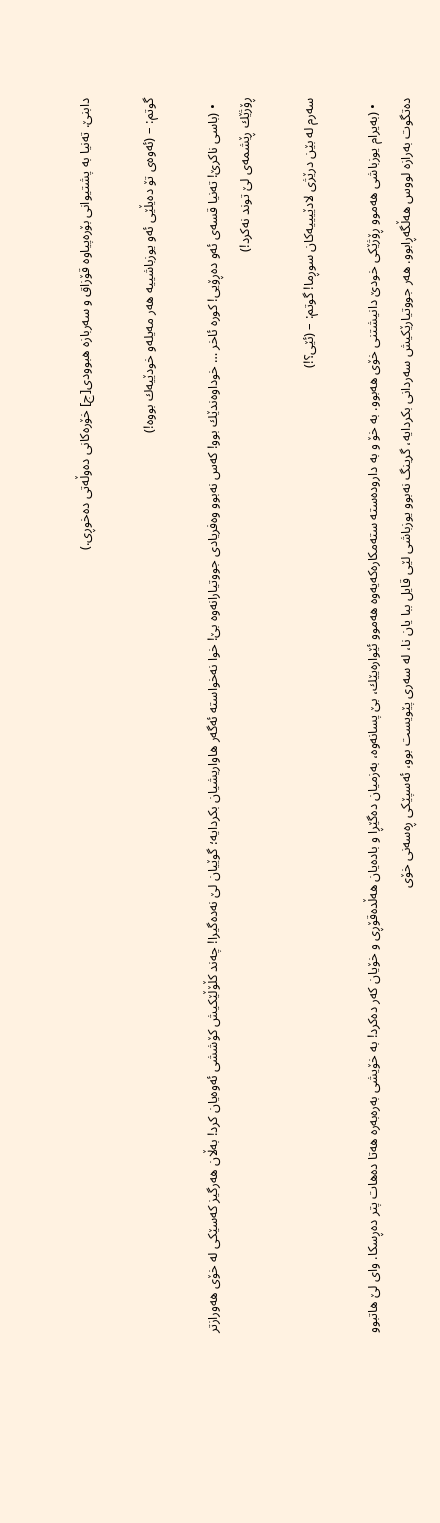دابنێ. تەنيا بە پشتيوانى بۆرەپياوە قۆزاق و سەربازە هبوودی[ج] خۆرەكانى دەوڵەتى دەخوڕی.)

گوتم: – (ئەوەى تۆ دەيڵێى ئەو يوزباشييە هەر مەيلەو خودێيەك بووە!)

  • (باسى ناكرێ! تەنيا قسەى ئەو دەڕۆيی! كورە ئاخر … خوداوەندێك بوو! كەس نەبوو وەفريادى جووتيارانەوە بێ! خوا نەخواستە ئەگەر هاواريشيان بكردايە؛ گوێيان لێ نەدەگيرا! چەند كڵۆڵێكيش كۆششى ئەوەيان كرد! بەڵان هەرگيز كەسێكى لە خۆى هەورازتر ڕۆژێك ڕێشمەى لێ توند نەكرد!)

سەرم لە بێن درێژى لادێيييەكان سوڕما! گوتم: – (ئێی؟!)

  • (بەيرام يوزباشى هەموو ڕۆژێكى خودێ دانيشتنى خۆى هەبوو. بە خۆ و بە دارودەستە ستەمكارەكەيەوە هەموو ئێوارەيێك، بێ پسانەوە، بەزميان دەگێڕا و بادەيان هەڵدەقۆڕى و خۆيان كەر دەكرد! بە خۆيشى بەرەبەرە هەتا دەهات پتر دەڕسكا. واى لێ هاتبوو دەتگوت بەرازە لووس هەڵگەڕابوو. هەر جووتيارێكيش سەردانى بكردايە، گرينگ نەبوو يوزباشى لێى قايل ببا يان نا، لە سەرى پێويست بوو، ئەسپێكى ڕەسەنى خۆى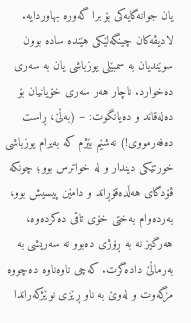يان جوانەگايەكى بۆ برا گەورە بهاوردايە. لاديڤەكان چينگەلێكى هێندە سادە بوون سوێنديان بە سمبێلى يوزباشى يان بە سەرى دەخوارد. ناچار هەر سەرى خۆيانيان بۆ دەلەقاند و دەيانگوت: – (بەڵێ، ڕاست دەفەرمووی!) نەشێم بێژم كە بەيرام يوزباشى خورتێكى ديندار و لە خواترس بوو؛ چونكە ڤۆدگاى هەڵدەقۆڕاند و دامێن پيسيش بوو، بەردەوام بەختى خۆى تاقى دەكردەوە، هەرگيز نە بە ڕۆژى دەبوو نە سەريشى بە بەرماڵێ دادەگرت. كەچى ناوەناوە دەچووە مزگەوت و لەوێ بە ناو ڕێزى نوێژكەراندا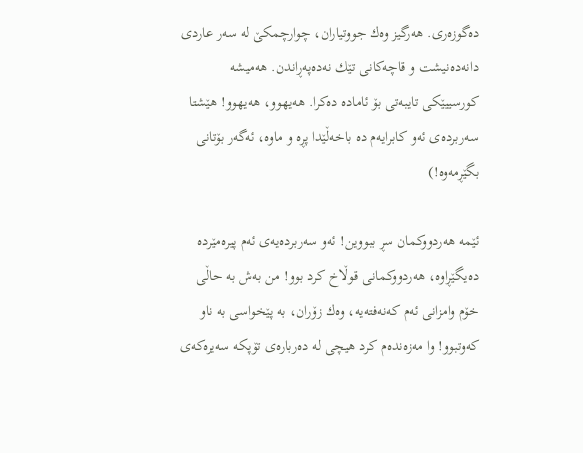دەگوزەرى. هەرگيز وەك جووتياران، چوارچمكێ لە سەر عاردى دانەدەنيشت و قاچەكانى تێك نەدەپەڕاندن. هەميشە كورسييێكى تايبەتى بۆ ئامادە دەكرا. هەيهوو، هەيهوو! هێشتا سەربردەى ئەو كابرايەم دە باخەڵێدا پڕە و ماوە، ئەگەر بۆتانى بگێڕمەوە!)

ئێمە هەردووكمان سڕ ببووين! ئەو سەربردەيەى ئەم پيرەمێردە دەيگێڕاوە، هەردووكمانى قوڵاخ كرد بوو! من بەش بە حاڵى خۆم وامزانى ئەم كەنەفتەيە، وەك زۆران، بە پێخواسى بە ناو كەوتبوو! وا مەزەندەم كرد هيچى لە دەربارەى تۆپكە سەيرەكەى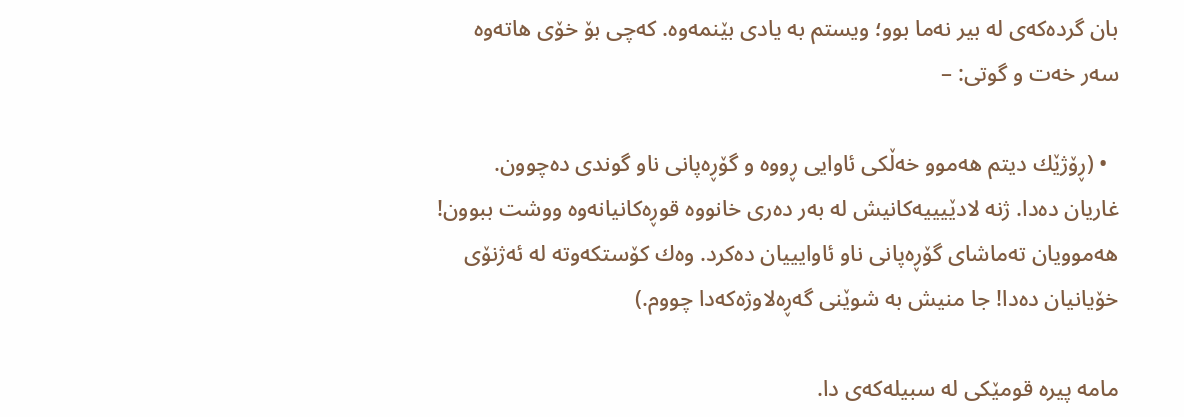بان گردەكەى لە بير نەما بوو؛ ويستم بە يادى بێنمەوە. كەچى بۆ خۆى هاتەوە سەر خەت و گوتی: –

  • (ڕۆژێك ديتم هەموو خەڵكى ئاوايى ڕووە و گۆڕەپانى ناو گوندى دەچوون. غاريان دەدا. ژنە لادێيييەكانيش لە بەر دەرى خانووە قوڕەكانيانەوە ووشت ببوون! هەموويان تەماشاى گۆڕەپانى ناو ئاوايييان دەكرد. وەك كۆستكەوتە لە ئەژنۆى خۆيانيان دەدا! جا منيش بە شوێنى گەڕەلاوژەكەدا چووم.)

مامە پيرە قومێكى لە سبيلەكەى دا.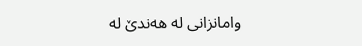وامانزانى لە هەندێ لە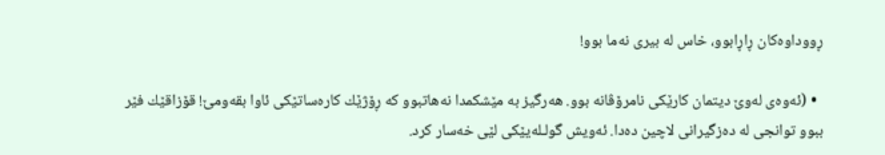ڕووداوەكان ڕاڕابوو، خاس لە بيرى نەما بوو!

  • (ئەوەى لەوێ ديتمان كارێكى نامرۆڤانە بوو. هەرگيز بە مێشكمدا نەهاتبوو كە ڕۆژێك كارەساتێكى ئاوا بقەومێ! قۆزاقێك فێر ببوو توانجى لە دەزگيرانى لاچين دەدا. ئەويش گولـلەيێكى لێى خەسار كرد.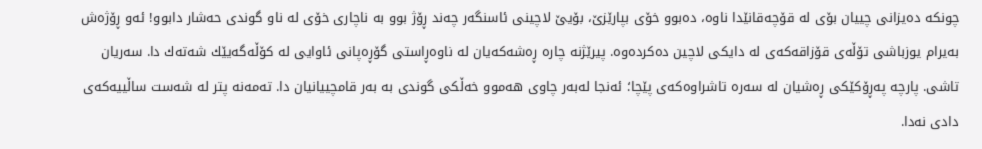چونكە دەيزانى چييان بۆى لە قۆچەقانێدا ناوە، دەبوو خۆى بپارێزێ، بۆيێ لاچينى ئاسنگەر چەند ڕۆژ بوو بە ناچارى خۆى لە ناو گوندى حەشار دابوو! ئەو ڕۆژەش بەيرام يوزباشى تۆڵەى قۆزاقەكەى لە دايكى لاچين دەكردەوە. پيرێژنە چارە ڕەشەكەيان لە ناوەڕاستى گۆڕەپانى ئاوايى لە كۆڵەگەيێك شەتەك دا. سەريان تاشی. پارچە پەڕۆكێكى ڕەشيان لە سەرە تاشراوەكەى پێچا؛ ئەنجا لەبەر چاوى هەموو خەڵكى گوندى بە بەر قامچييانيان دا. تەمەنە پتر لە شەست ساڵييەكەى دادى نەدا.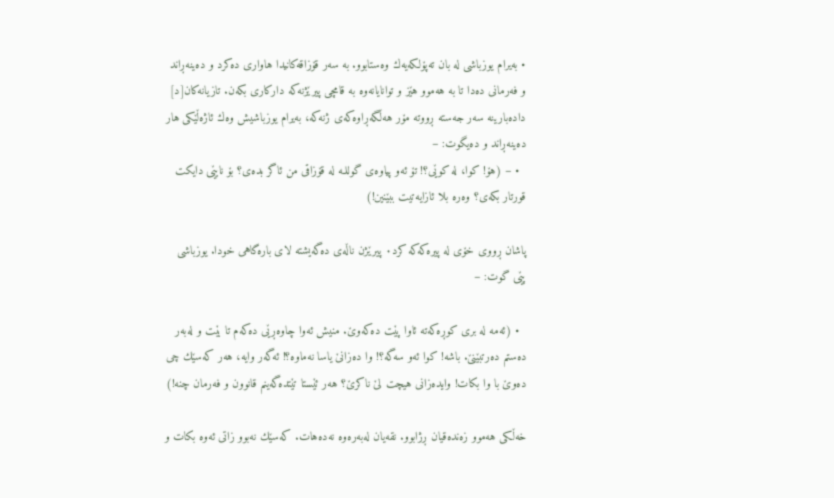• بەيرام يوزباشى لە بان تەپۆلكەيەك وەستابوو. بە سەر قۆزاقەكانيدا هاوارى دەكرد و دەينەڕاند و فەرمانى دەدا تا بە هەموو هێز و توانايانەوە بە قامچى پيرێژنەكە داركارى بكەن. تازيانەكان[د] دادەبارينە سەر جەستە ڕووتە مۆر هەڵگەڕاوەكەى ژنەكە، بەيرام يوزباشيش وەك ئاژەڵێكى هار دەينەڕاند و دەيگوت: –
  • – (هۆ! كوا، لە كوێی؟! تۆ ئەو پياوەى گوللـە لە قۆزاقى من ئاگر بدەی؟ بۆ نايێى دايكت قورتار بكەی؟ وەرە بلا ئازايەتيت ببێنين!)

پاشان ڕووى خۆى لە پيرەكەكە كرد٠ پيرێژن ناڵەى دەگەيشتە لاى بارەگاهى خودا. يوزباشى پێى گوت: –

  • (ئەمە لە برى كوڕەكەتە ئاوا پێت دەكەوێ. منيش ئەوا چاوەڕێى دەكەم تا بێت و لەبەر دەستم دەرتبێنێ. باشە! كوا ئەو سەگە؟! وا دەزانێ ياسا نەماوە؟! ئەگەر وايە، هەر كەسێك چى دەوێ با وا بكات! وايدەزانى هيچت لێ ناكرێ؟ هەر ئێستا تێتدەگەينم قانوون و فەرمان چنە!)

خەڵكى هەموو زەندەقيان ڕژابوو. نقەيان لەبەرەوە نەدەهات. كەسێك نەبوو زاتى ئەوە بكات و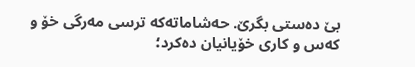بێ دەستى بگرێ. حەشاماتەكە ترسى مەرگى خۆ و كەس و كارى خۆيانيان دەكرد؛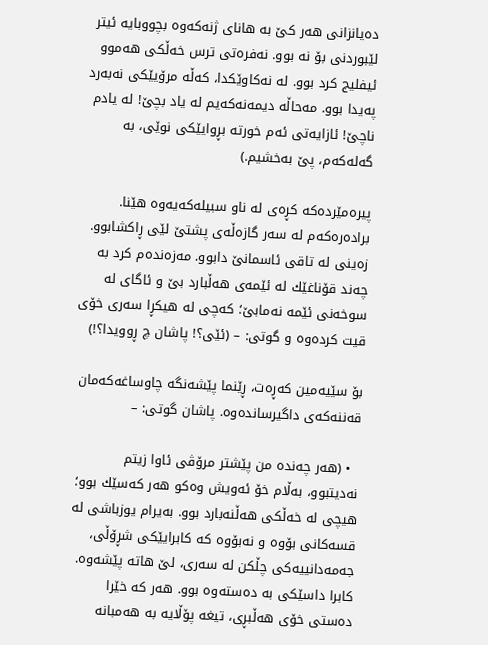دەيانزانى هەر كێ بە هاناى ژنەكەوە بچووبايە ئيتر لێبوردنى بۆ نە بوو. نەفرەتى ترس خەڵكى هەموو ئيفليج كرد بوو. لە نەكاوێكدا، كەڵە مرۆيێكى نەبەرد پەيدا بوو. مەحاڵە ديمەنەكەيم لە ياد بچێ! لە يادم ناچێ! ئازايەتى ئەم خورتە بڕوايێكى نوێی، بە گەلەكەم، پێ بەخشيم.)

پيرەمێردەكە كڕەى لە ناو سبيلەكەيەوە‌ هێنا. برادەرەكەم لە سەر گازەڵەى پشتێ لێى ڕاكشابوو. زەينى لە تاقى ئاسمانێ دابوو. مەزەندەم كرد بە چەند قۆناغێك لە ئێمەى هەڵبارد بێ و ئاگاى لە سوخەنى ئێمە نەمابێ؛ كەچى لە هيكڕا سەرى خۆى قيت كردەوە و گوتی: – (ئێی؟! پاشان چ ڕوويدا؟!)

بۆ سێيەمين كەڕەت، ڕێنما پێشەنگە چاوساغەكەمان قەننەكەى داگيرساندەوە. پاشان گوتی: –

  • (هەر چەندە من پێشتر مرۆڤى ئاوا زيتم نەديتبوو، بەڵام خۆ ئەويش وەكو هەر كەسێك بوو؛ هيچى لە خەڵكى هەڵنەبارد بوو. بەيرام يوزباشى لە قسەكانى بۆوە و نەبۆوە كە كابرايێكى شڕۆڵى، جەمەدانييەكى چڵكن لە سەرى، لێ هاتە پێشەوە. كابرا داسێكى بە دەستەوە بوو. هەر كە خێرا دەستى خۆى هەڵبڕی، تيغە پۆڵايە بە هەمبانە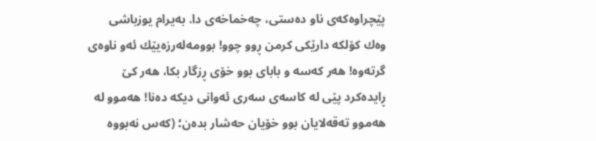پێچراوەكەى ناو دەستى، چەخماخەى دا. بەيرام يوزباشى وەك كۆلكە دارێكى كرمن ڕوو چوو! بوومەلەرزەيێك ئەو ناوەى گرتەوه! هەر كەسە و باباى بوو خۆى ڕزگار بكا، هەر كێ ڕايدەكرد پێى لە كاسەى سەرى ئەوانى ديكە دەنا! هەموو لە هەموو تەقەلايان بوو خۆيان حەشار بدەن؛ (كەس نەبووە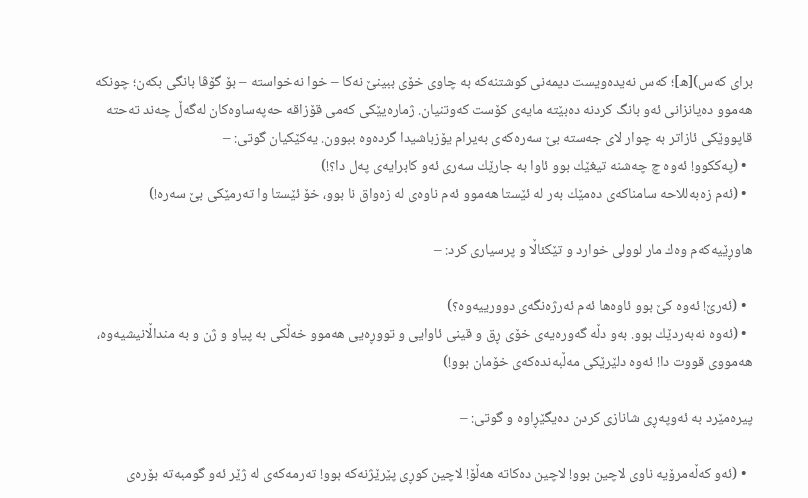براى كەس)[ه]؛ كەس نەيدەويست ديمەنى كوشتنەكە بە چاوى خۆى ببينێ نەكا – خوا نەخواستە – بۆ گۆڤا بانگى بكەن؛ چونكە هەموو دەيانزانى ئەو بانگ كردنە دەبێتە مايەى كۆست كەوتنيان. ژمارەيێكى كەمى قۆزاقە حەپەساوەكان لەگەڵ چەند تەحتە قاپووێكى ئازاتر بە چوار لاى جەستە بێ سەرەكەى بەيرام يۆزباشيدا گردەوە ببوون. يەكێكيان گوتی: –
  • (پەككوو! ئەوە چ چەشنە تيغێك بوو ئاوا بە جارێك سەرى ئەو كابرايەى پەل دا؟!)
  • (ئەم زەبەللاحە سامناكەى دەمێك بەر لە ئێستا هەموو ئەم ناوەى لە زەواق نا بوو، خۆ ئێستا وا تەرمێكى بێ سەرە!)

هاوڕێيەكەم وەك مار لوولى خوارد و تێكئاڵا و پرسيارى كرد: –

  • (ئەرێ! ئەوە كێ بوو ئاوەها ئەم ئەرژەنگەى دوورييەوە؟)
  • (ئەوە نەبەردێك بوو. بەو دڵە گەورەيەى خۆى ڕق و قينى ئاوايى و تووڕەيى هەموو خەڵكى بە پياو و ژن و بە منداڵانيشيەوە، هەمووى قووت دا! ئەوە دلێرێكى مەڵبەندەكەى خۆمان بوو!)

پيرەمێرد بە ئەوپەڕى شانازى كردن دەيگێڕاوە و گوتی: –

  • (ئەو كەڵەمرۆيە ناوى لاچين بوو! لاچين دەكاتە هەڵۆ! لاچين كوڕى پێرێژنەكە بوو! تەرمەكەى لە ژێر ئەو گومبەتە بۆرەى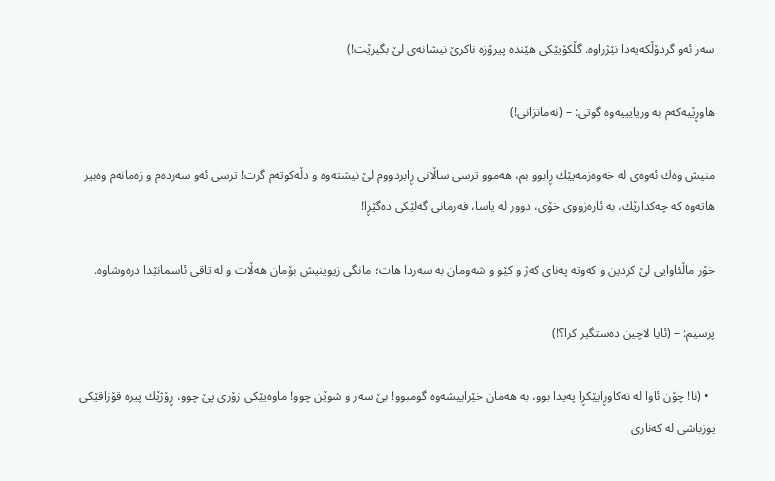سەر ئەو گردۆڵكەيەدا نێژراوە. گڵكۆيێكى هێندە پيرۆزە ناكرێ نيشانەى لێ بگيرێت!)

هاوڕێيەكەم بە وريايييەوە گوتی: – (نەمانزانی!)

منيش وەك ئەوەى لە خەوەزمەيێك ڕابوو بم، هەموو ترسى ساڵانى ڕابردووم لێ نيشتەوە و دڵەكوتەم گرت! ترسى ئەو سەردەم و زەمانەم وەبير هاتەوە كە چەكدارێك، بە ئارەزووى خۆی، دوور لە ياسا، فەرمانى گەلێكى دەگێڕا!

خۆر ماڵئاوايى لێ كردين و كەوتە پەناى كەژ و كێو و شەومان بە سەردا هات؛ مانگى زيوينيش بۆمان هەڵات و لە تاقى ئاسمانێدا درەوشاوە.

پرسيم: – (ئايا لاچين دەستگير كرا؟!)

  • (نا! چۆن ئاوا لە نەكاوڕايێكڕا پەيدا بوو، بە هەمان خێراييشەوە گومبوو! بێ سەر و شوێن چوو! ماوەيێكى زۆرى پێ چوو، ڕۆژێك پيرە قۆزاقێكى يوزباشى لە كەنارى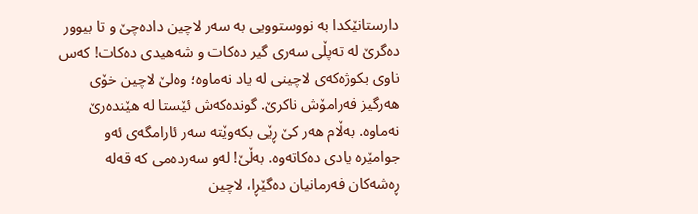دارستانێكدا بە نووستوويى بە سەر لاچين دادەچێ و تا بيوور دەگرێ لە تەپڵى سەرى گير دەكات و شەهيدى دەكات! كەس ناوى بكوژەكەى لاچينى لە ياد نەماوە؛ وەلێ لاچين خۆى هەرگيز فەرامۆش ناكرێ. گوندەكەش ئێستا لە هێندەرێ نەماوە. بەڵام هەر كێ ڕێى بكەوێتە سەر ئارامگەى ئەو جوامێرە يادى دەكاتەوە. بەڵێ! لەو سەردەمى كە قەلە ڕەشەكان فەرمانيان دەگێڕا، لاچين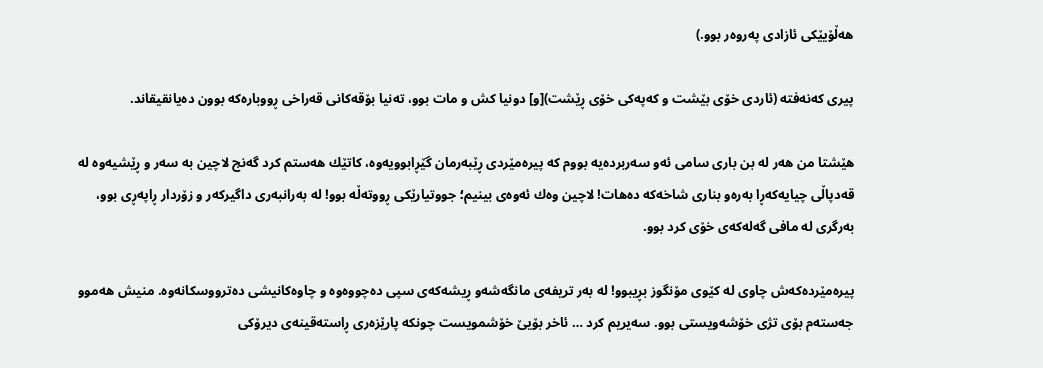هەڵۆيێكى ئازادى پەروەر بوو.)

پيرى كەنەفتە (ئاردى خۆى بێشت و كەپەكى خۆى ڕێشت)[و] دونيا كش و مات بوو، تەنيا بۆقەكانى قەراخى ڕووبارەكە بوون دەيانقيقاند.

هێشتا من هەر لە بن بارى سامى ئەو سەربردەيە بووم كە پيرەمێردى ڕێبەرمان گێڕابوويەوە، كاتێك‌ هەستم كرد گەنج لاچين بە سەر و ڕێشيەوە لە قەدپاڵى چيايەكەڕا بەرەو بنارى شاخەكە دەهات! لاچين وەك ئەوەى بينيم؛ جووتيارێكى ڕووتەڵە بوو! لە بەرانبەرى داگيركەر و زۆردار ڕاپەڕى بوو، بەرگرى لە مافى گەلەكەى خۆى كرد بوو.

پيرەمێردەكەش چاوى لە كێوى مۆنگوز بڕيبوو! لە بەر تريفەى مانگەشەو ڕيشەكەى سپى دەچووەوە و چاوەكانيشى دەترووسكانەوە. منيش هەموو جەستەم بۆى تژى خۆشەويستى بوو. سەيريم كرد … ئاخر بۆيێ خۆشمويست چونكە پارێزەرى ڕاستەقينەى ديرۆكى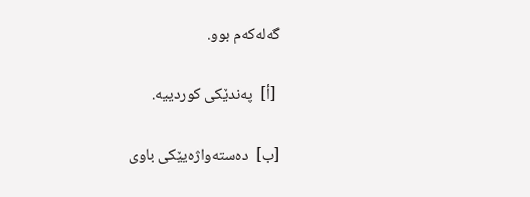گەلەكەم بوو.

 [أ]  پەندێكى كوردييە.

[ب]  دەستەواژەيێكى باوى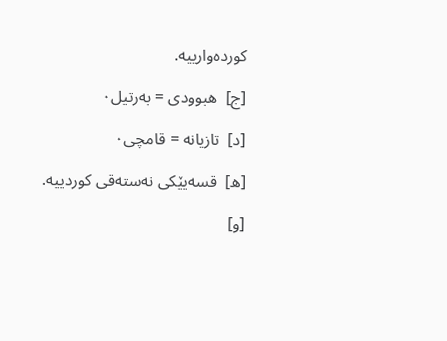كوردەوارييە.

[ج]  هبوودى = بەرتيل٠

[د]  تازيانە = قامچی٠

[ه]  قسەيێكى نەستەقى كوردييە.

[و]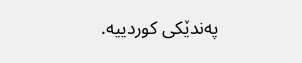پەندێكى كوردييە.